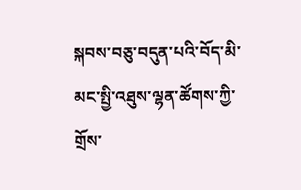སྐབས་བཅུ་བདུན་པའི་བོད་མི་མང་སྤྱི་འཐུས་ལྷན་ཚོགས་ཀྱི་གྲོས་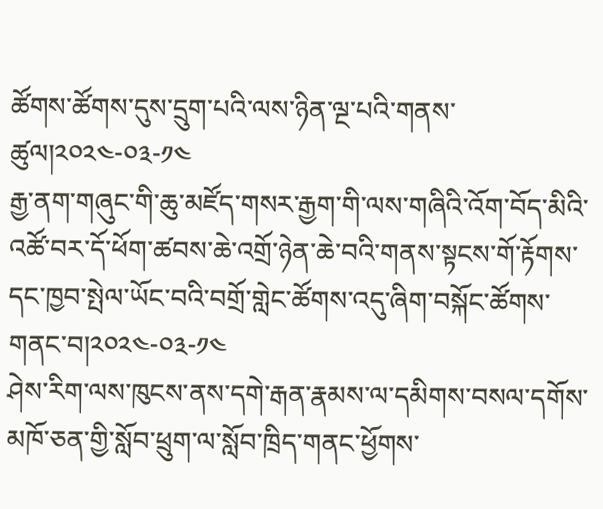ཚོགས་ཚོགས་དུས་དྲུག་པའི་ལས་ཉིན་ལྔ་པའི་གནས་ཚུལ།༢༠༢༤-༠༣-༡༤
རྒྱ་ནག་གཞུང་གི་ཆུ་མཛོད་གསར་རྒྱག་གི་ལས་གཞིའི་འོག་བོད་མིའི་འཚོ་བར་དོ་ཕོག་ཚབས་ཆེ་འགྲོ་ཉེན་ཆེ་བའི་གནས་སྟངས་གོ་རྟོགས་དང་ཁྱབ་སྤེལ་ཡོང་བའི་བགྲོ་གླེང་ཚོགས་འདུ་ཞིག་བསྐོང་ཚོགས་གནང་བ།༢༠༢༤-༠༣-༡༤
ཤེས་རིག་ལས་ཁུངས་ནས་དགེ་རྒན་རྣམས་ལ་དམིགས་བསལ་དགོས་མཁོ་ཅན་གྱི་སློབ་ཕྲུག་ལ་སློབ་ཁྲིད་གནང་ཕྱོགས་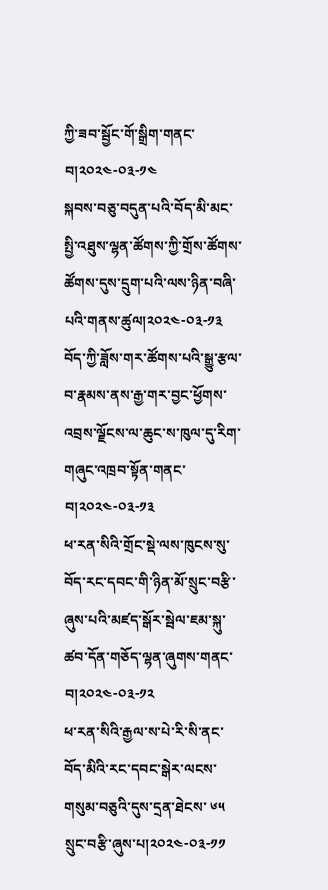ཀྱི་ཟབ་སྦྱོང་གོ་སྒྲིག་གནང་བ།༢༠༢༤-༠༣-༡༤
སྐབས་བཅུ་བདུན་པའི་བོད་མི་མང་སྤྱི་འཐུས་ལྷན་ཚོགས་ཀྱི་གྲོས་ཚོགས་ཚོགས་དུས་དྲུག་པའི་ལས་ཉིན་བཞི་པའི་གནས་ཚུལ།༢༠༢༤-༠༣-༡༣
བོད་ཀྱི་ཟློས་གར་ཚོགས་པའི་སྒྱུ་རྩལ་བ་རྣམས་ནས་རྒྱ་གར་བྱང་ཕྱོགས་འབྲས་ལྗོངས་ལ་ཆུང་ས་ཁུལ་དུ་རིག་གཞུང་འཁྲབ་སྟོན་གནང་བ།༢༠༢༤-༠༣-༡༣
ཕ་རན་སིའི་གྲོང་སྡེ་ལས་ཁུངས་སུ་བོད་རང་དབང་གི་ཉིན་མོ་སྲུང་བརྩི་ཞུས་པའི་མཛད་སྒོར་སྦེལ་ཇམ་སྐུ་ཚབ་དོན་གཅོད་ལྷན་ཞུགས་གནང་བ།༢༠༢༤-༠༣-༡༢
ཕ་རན་སིའི་རྒྱལ་ས་པེ་རི་སི་ནང་བོད་མིའི་རང་དབང་སྒེར་ལངས་གསུམ་བཅུའི་དུས་དྲན་ཐེངས་ ༦༥ སྲུང་བརྩི་ཞུས་པ།༢༠༢༤-༠༣-༡༡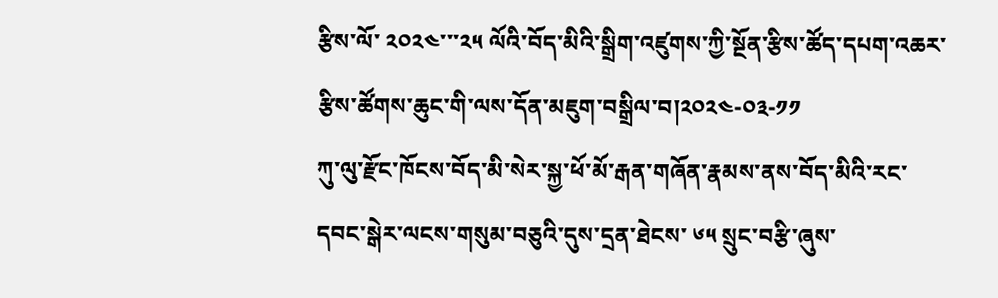རྩིས་ལོ་ ༢༠༢༤་་་༢༥ ལོའི་བོད་མིའི་སྒྲིག་འཛུགས་ཀྱི་སྔོན་རྩིས་ཚོད་དཔག་འཆར་རྩིས་ཚོགས་ཆུང་གི་ལས་དོན་མཇུག་བསྒྲིལ་བ།༢༠༢༤-༠༣-༡༡
ཀུ་ལུ་རྫོང་ཁོངས་བོད་མི་སེར་སྐྱ་ཕོ་མོ་རྒན་གཞོན་རྣམས་ནས་བོད་མིའི་རང་དབང་སྒེར་ལངས་གསུམ་བཅུའི་དུས་དྲན་ཐེངས་ ༦༥ སྲུང་བརྩི་ཞུས་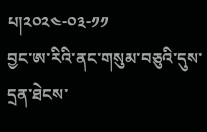པ།༢༠༢༤-༠༣-༡༡
བྱང་ཨ་རིའི་ནང་གསུམ་བཅུའི་དུས་དྲན་ཐེངས་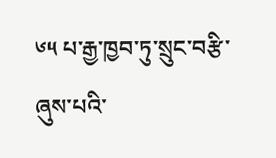༦༥ པ་རྒྱ་ཁྱབ་ཏུ་སྲུང་བརྩི་ཞུས་པའི་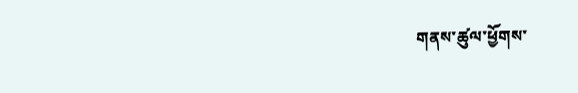གནས་ཚུལ་ཕྱོགས་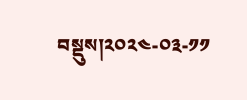བསྡུས།༢༠༢༤-༠༣-༡༡